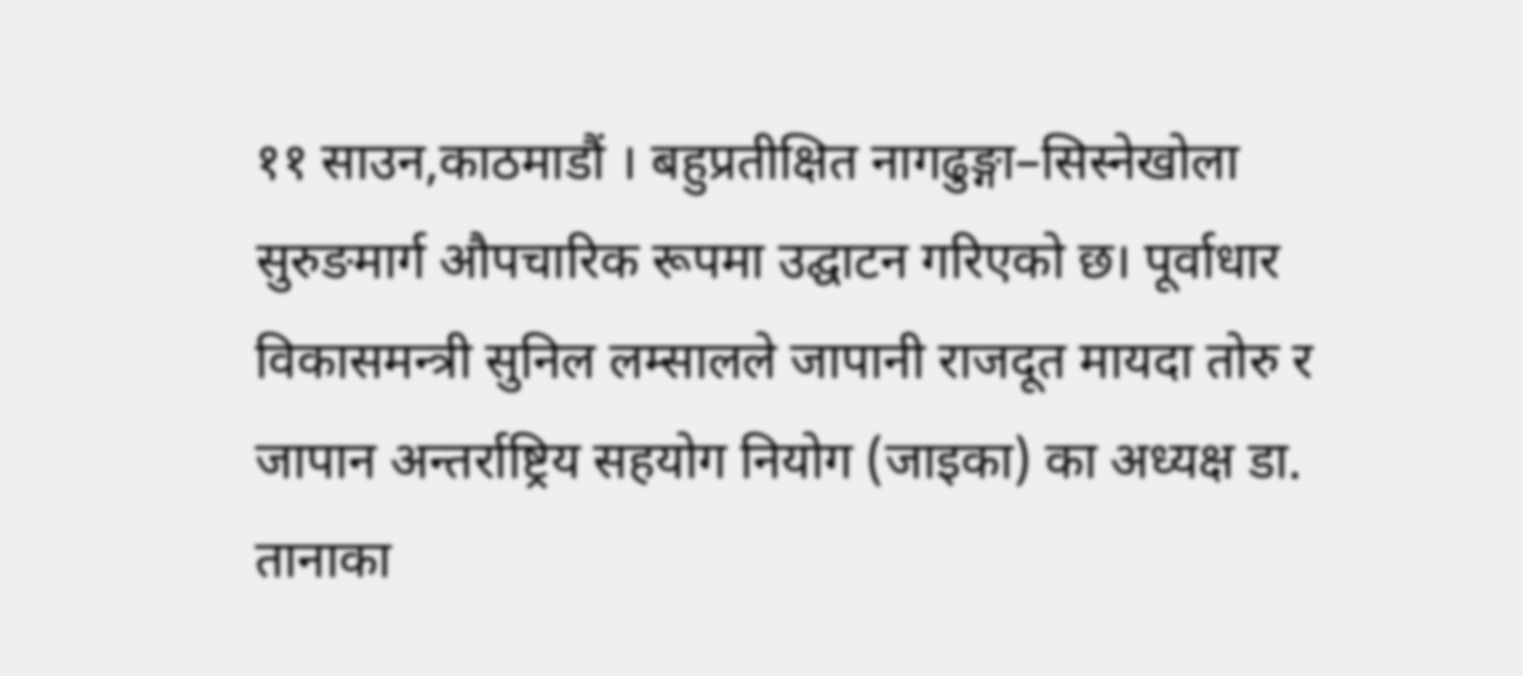११ साउन,काठमाडौं । बहुप्रतीक्षित नागढुङ्गा–सिस्नेखोला सुरुङमार्ग औपचारिक रूपमा उद्घाटन गरिएको छ। पूर्वाधार विकासमन्त्री सुनिल लम्सालले जापानी राजदूत मायदा तोरु र जापान अन्तर्राष्ट्रिय सहयोग नियोग (जाइका) का अध्यक्ष डा. तानाका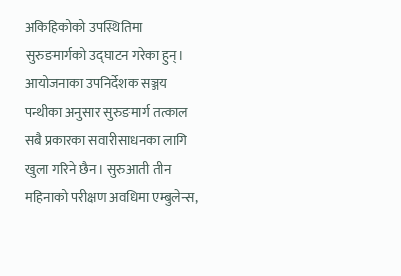अकिहिकोको उपस्थितिमा सुरुङमार्गको उद्घाटन गरेका हुन्।
आयोजनाका उपनिर्देशक सञ्जय पन्थीका अनुसार सुरुङमार्ग तत्काल सबै प्रकारका सवारीसाधनका लागि खुला गरिने छैन। सुरुआती तीन महिनाको परीक्षण अवधिमा एम्बुलेन्स,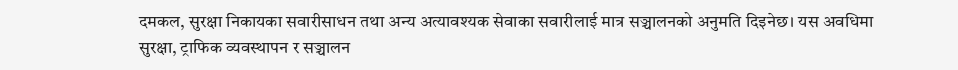दमकल, सुरक्षा निकायका सवारीसाधन तथा अन्य अत्यावश्यक सेवाका सवारीलाई मात्र सञ्चालनको अनुमति दिइनेछ। यस अवधिमा सुरक्षा, ट्राफिक व्यवस्थापन र सञ्चालन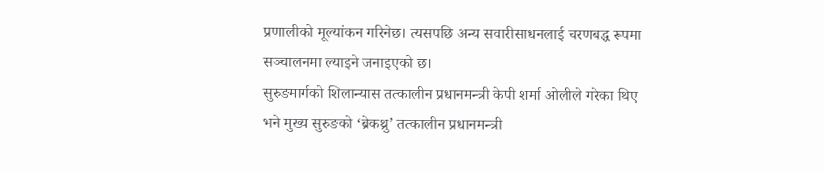प्रणालीको मूल्यांकन गरिनेछ। त्यसपछि अन्य सवारीसाधनलाई चरणबद्ध रूपमा सञ्चालनमा ल्याइने जनाइएको छ।
सुरुङमार्गको शिलान्यास तत्कालीन प्रधानमन्त्री केपी शर्मा ओलीले गरेका थिए भने मुख्य सुरुङको ‘ब्रेकथ्रु’ तत्कालीन प्रधानमन्त्री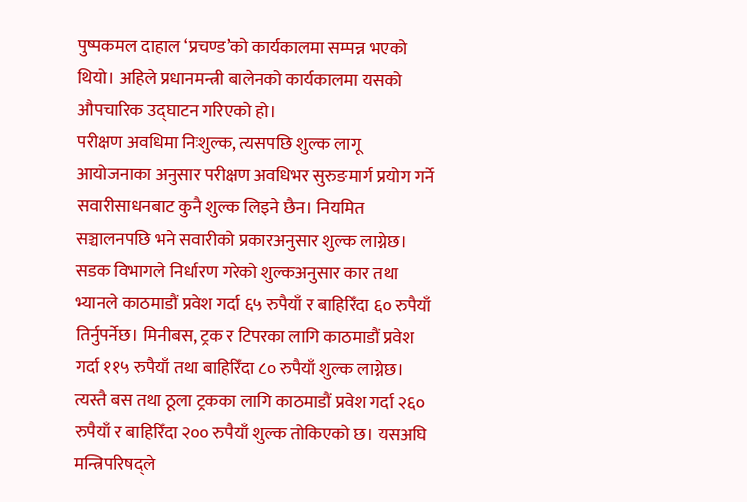पुष्पकमल दाहाल ‘प्रचण्ड’को कार्यकालमा सम्पन्न भएको थियो। अहिले प्रधानमन्त्री बालेनको कार्यकालमा यसको औपचारिक उद्घाटन गरिएको हो।
परीक्षण अवधिमा निःशुल्क, त्यसपछि शुल्क लागू
आयोजनाका अनुसार परीक्षण अवधिभर सुरुङमार्ग प्रयोग गर्ने सवारीसाधनबाट कुनै शुल्क लिइने छैन। नियमित सञ्चालनपछि भने सवारीको प्रकारअनुसार शुल्क लाग्नेछ।
सडक विभागले निर्धारण गरेको शुल्कअनुसार कार तथा भ्यानले काठमाडौं प्रवेश गर्दा ६५ रुपैयाँ र बाहिरिँदा ६० रुपैयाँ तिर्नुपर्नेछ। मिनीबस, ट्रक र टिपरका लागि काठमाडौं प्रवेश गर्दा ११५ रुपैयाँ तथा बाहिरिँदा ८० रुपैयाँ शुल्क लाग्नेछ। त्यस्तै बस तथा ठूला ट्रकका लागि काठमाडौं प्रवेश गर्दा २६० रुपैयाँ र बाहिरिँदा २०० रुपैयाँ शुल्क तोकिएको छ। यसअघि मन्त्रिपरिषद्ले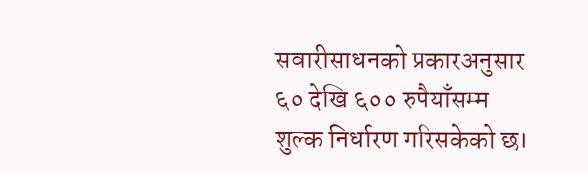सवारीसाधनको प्रकारअनुसार ६० देखि ६०० रुपैयाँसम्म शुल्क निर्धारण गरिसकेको छ।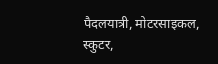पैदलयात्री, मोटरसाइकल, स्कुटर,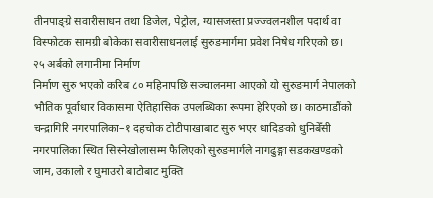तीनपाङ्ग्रे सवारीसाधन तथा डिजेल, पेट्रोल, ग्यासजस्ता प्रज्ज्वलनशील पदार्थ वा विस्फोटक सामग्री बोकेका सवारीसाधनलाई सुरुङमार्गमा प्रवेश निषेध गरिएको छ।
२५ अर्बको लगानीमा निर्माण
निर्माण सुरु भएको करिब ८० महिनापछि सञ्चालनमा आएको यो सुरुङमार्ग नेपालको भौतिक पूर्वाधार विकासमा ऐतिहासिक उपलब्धिका रूपमा हेरिएको छ। काठमाडौंको चन्द्रागिरि नगरपालिका–१ दहचोक टोटीपाखाबाट सुरु भएर धादिङको धुनिबेँसी नगरपालिका स्थित सिस्नेखोलासम्म फैलिएको सुरुङमार्गले नागढुङ्गा सडकखण्डको जाम, उकालो र घुमाउरो बाटोबाट मुक्ति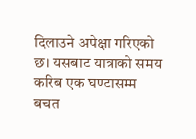दिलाउने अपेक्षा गरिएको छ। यसबाट यात्राको समय करिब एक घण्टासम्म बचत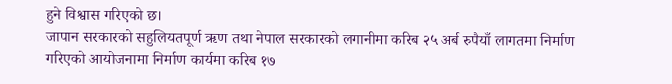हुने विश्वास गरिएको छ।
जापान सरकारको सहुलियतपूर्ण ऋण तथा नेपाल सरकारको लगानीमा करिब २५ अर्ब रुपैयाँ लागतमा निर्माण गरिएको आयोजनामा निर्माण कार्यमा करिब १७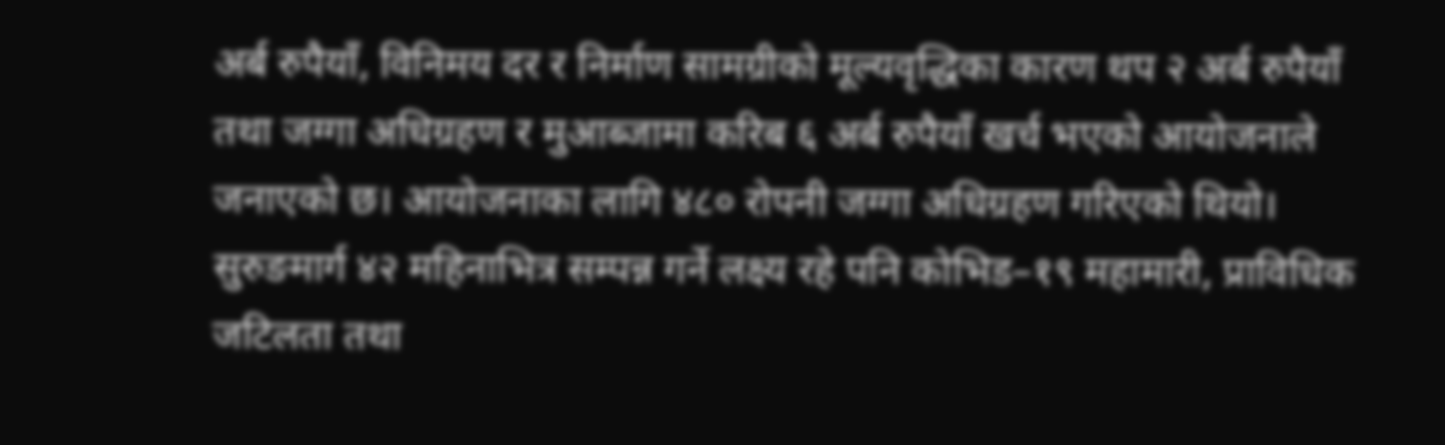अर्ब रुपैयाँ, विनिमय दर र निर्माण सामग्रीको मूल्यवृद्धिका कारण थप २ अर्ब रुपैयाँ तथा जग्गा अधिग्रहण र मुआब्जामा करिब ६ अर्ब रुपैयाँ खर्च भएको आयोजनाले जनाएको छ। आयोजनाका लागि ४८० रोपनी जग्गा अधिग्रहण गरिएको थियो।
सुरुङमार्ग ४२ महिनाभित्र सम्पन्न गर्ने लक्ष्य रहे पनि कोभिड–१९ महामारी, प्राविधिक जटिलता तथा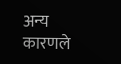अन्य कारणले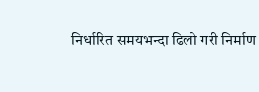निर्धारित समयभन्दा ढिलो गरी निर्माण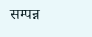सम्पन्न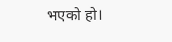भएको हो।